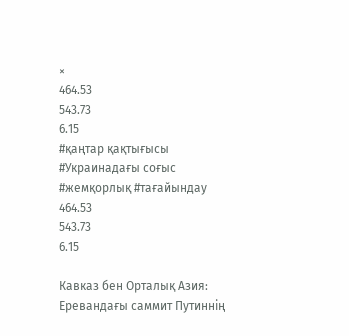×
464.53
543.73
6.15
#қаңтар қақтығысы #Украинадағы соғыс #жемқорлық #тағайындау
464.53
543.73
6.15

Кавказ бен Орталық Азия: Еревандағы саммит Путиннің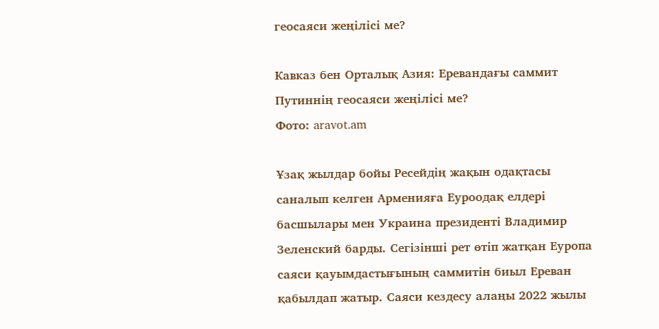геосаяси жеңілісі ме?

Кавказ бен Орталық Азия: Еревандағы саммит Путиннің геосаяси жеңілісі ме?
Фото: aravot.am

Ұзақ жылдар бойы Ресейдің жақын одақтасы саналып келген Арменияға Еуроодақ елдері басшылары мен Украина президенті Владимир Зеленский барды. Сегізінші рет өтіп жатқан Еуропа саяси қауымдастығының саммитін биыл Ереван қабылдап жатыр. Саяси кездесу алаңы 2022 жылы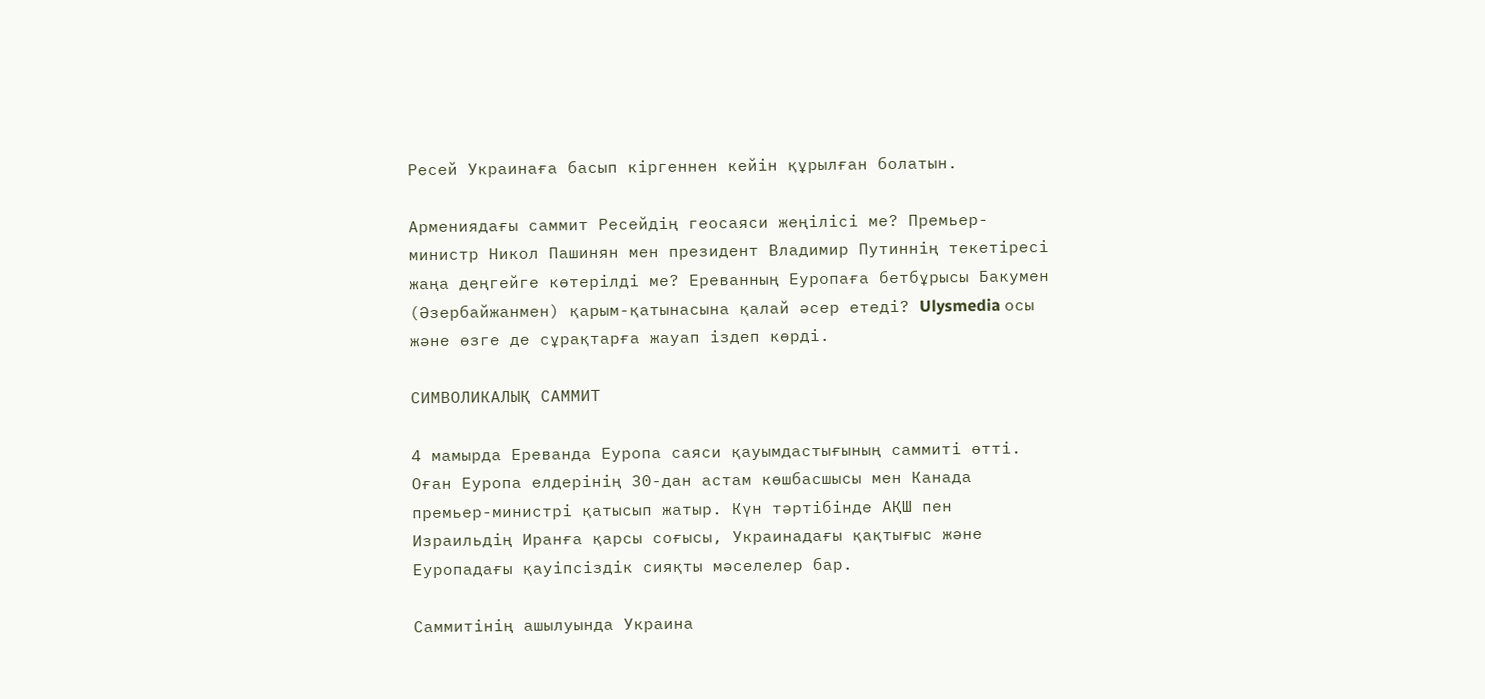Ресей Украинаға басып кіргеннен кейін құрылған болатын.

Армениядағы саммит Ресейдің геосаяси жеңілісі ме? Премьер-министр Никол Пашинян мен президент Владимир Путиннің текетіресі жаңа деңгейге көтерілді ме? Ереванның Еуропаға бетбұрысы Бакумен (Әзербайжанмен) қарым-қатынасына қалай әсер етеді? Ulysmedia осы және өзге де сұрақтарға жауап іздеп көрді.

СИМВОЛИКАЛЫҚ САММИТ

4 мамырда Ереванда Еуропа саяси қауымдастығының саммиті өтті. Оған Еуропа елдерінің 30-дан астам көшбасшысы мен Канада премьер-министрі қатысып жатыр. Күн тәртібінде АҚШ пен Израильдің Иранға қарсы соғысы, Украинадағы қақтығыс және Еуропадағы қауіпсіздік сияқты мәселелер бар.

Саммитінің ашылуында Украина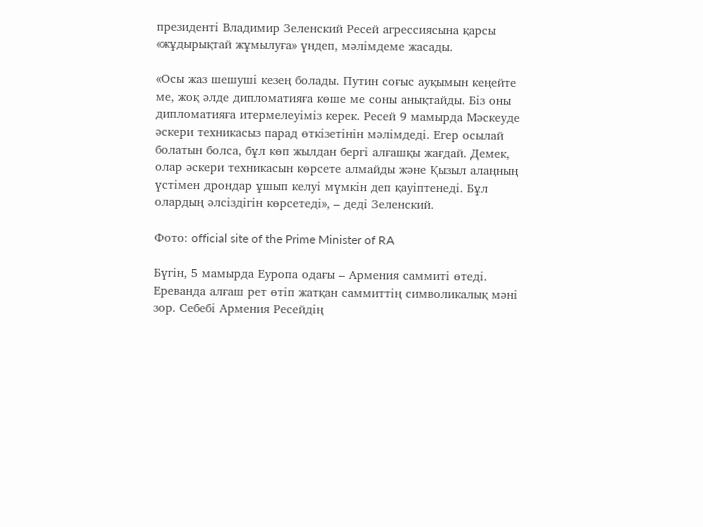президенті Владимир Зеленский Ресей агрессиясына қарсы «жұдырықтай жұмылуға» үндеп, мәлімдеме жасады.

«Осы жаз шешуші кезең болады. Путин соғыс ауқымын кеңейте ме, жоқ әлде дипломатияға көше ме соны анықтайды. Біз оны дипломатияға итермелеуіміз керек. Ресей 9 мамырда Мәскеуде әскери техникасыз парад өткізетінін мәлімдеді. Егер осылай болатын болса, бұл көп жылдан бергі алғашқы жағдай. Демек, олар әскери техникасын көрсете алмайды және Қызыл алаңның үстімен дрондар ұшып келуі мүмкін деп қауіптенеді. Бұл олардың әлсіздігін көрсетеді», – деді Зеленский.

Фото: official site of the Prime Minister of RA

Бүгін, 5 мамырда Еуропа одағы – Армения саммиті өтеді. Ереванда алғаш рет өтіп жатқан саммиттің символикалық мәні зор. Себебі Армения Ресейдің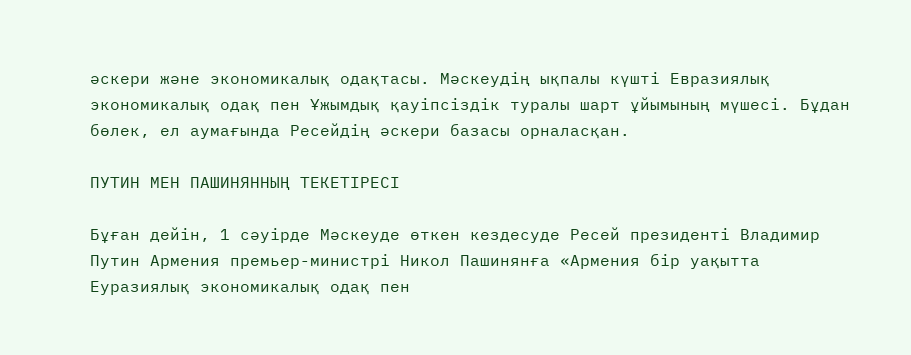әскери және экономикалық одақтасы. Мәскеудің ықпалы күшті Евразиялық экономикалық одақ пен Ұжымдық қауіпсіздік туралы шарт ұйымының мүшесі. Бұдан бөлек, ел аумағында Ресейдің әскери базасы орналасқан.

ПУТИН МЕН ПАШИНЯННЫҢ ТЕКЕТІРЕСІ

Бұған дейін, 1 сәуірде Мәскеуде өткен кездесуде Ресей президенті Владимир Путин Армения премьер-министрі Никол Пашинянға «Армения бір уақытта Еуразиялық экономикалық одақ пен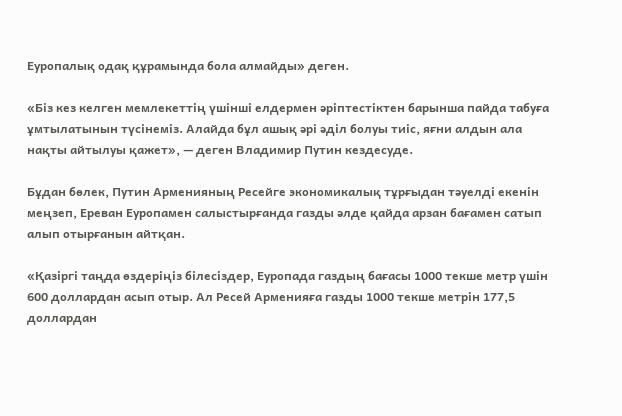Еуропалық одақ құрамында бола алмайды» деген.

«Біз кез келген мемлекеттің үшінші елдермен әріптестіктен барынша пайда табуға ұмтылатынын түсінеміз. Алайда бұл ашық әрі әділ болуы тиіс, яғни алдын ала нақты айтылуы қажет», — деген Владимир Путин кездесуде.

Бұдан бөлек, Путин Арменияның Ресейге экономикалық тұрғыдан тәуелді екенін меңзеп, Ереван Еуропамен салыстырғанда газды әлде қайда арзан бағамен сатып алып отырғанын айтқан.

«Қазіргі таңда өздеріңіз білесіздер, Еуропада газдың бағасы 1000 текше метр үшін 600 доллардан асып отыр. Ал Ресей Арменияға газды 1000 текше метрін 177,5 доллардан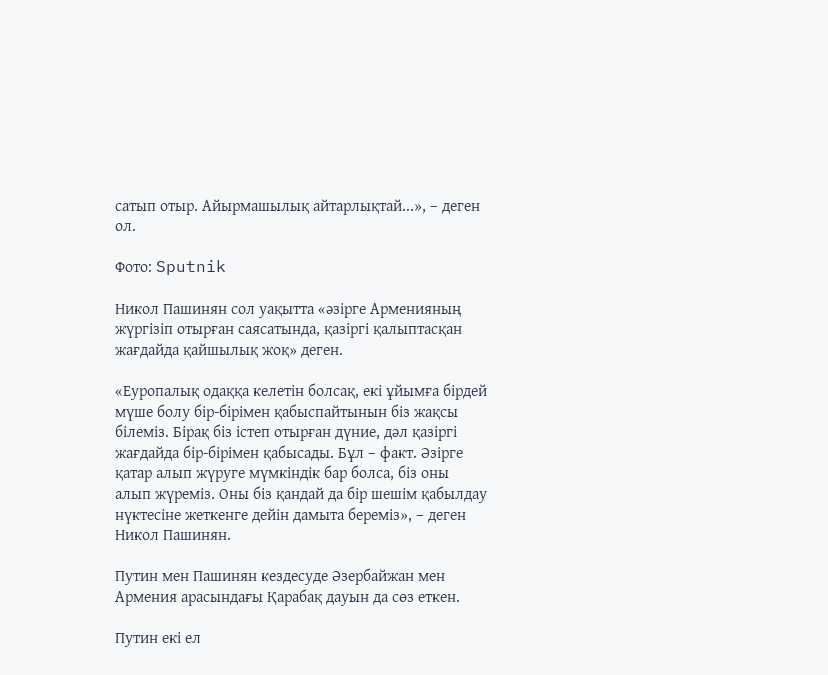сатып отыр. Айырмашылық айтарлықтай...», – деген ол.

Фото: Sputnik

Никол Пашинян сол уақытта «әзірге Арменияның жүргізіп отырған саясатында, қазіргі қалыптасқан жағдайда қайшылық жоқ» деген.

«Еуропалық одаққа келетін болсақ, екі ұйымға бірдей мүше болу бір-бірімен қабыспайтынын біз жақсы білеміз. Бірақ біз істеп отырған дүние, дәл қазіргі жағдайда бір-бірімен қабысады. Бұл – факт. Әзірге қатар алып жүруге мүмкіндік бар болса, біз оны алып жүреміз. Оны біз қандай да бір шешім қабылдау нүктесіне жеткенге дейін дамыта береміз», – деген Никол Пашинян.

Путин мен Пашинян кездесуде Әзербайжан мен Армения арасындағы Қарабақ дауын да сөз еткен.

Путин екі ел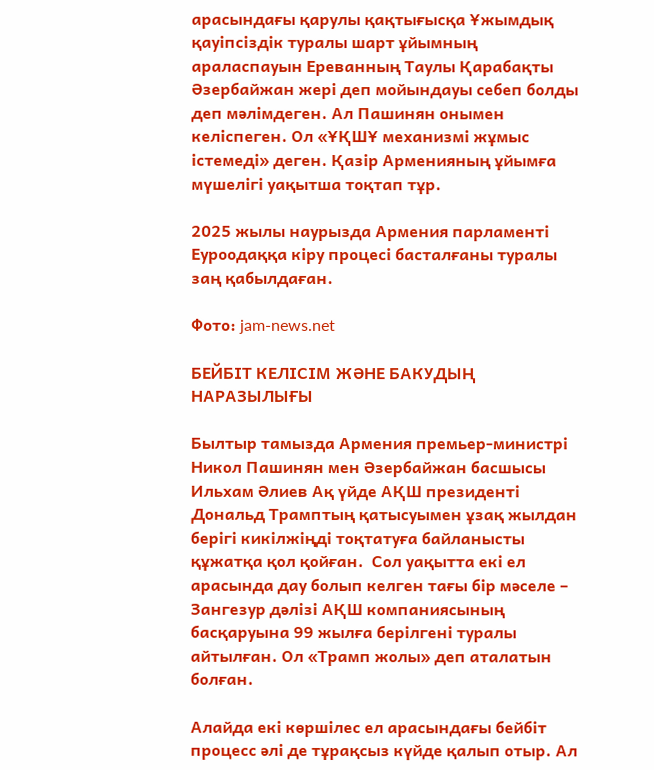арасындағы қарулы қақтығысқа Ұжымдық қауіпсіздік туралы шарт ұйымның араласпауын Ереванның Таулы Қарабақты Әзербайжан жері деп мойындауы себеп болды деп мәлімдеген. Ал Пашинян онымен келіспеген. Ол «ҰҚШҰ механизмі жұмыс істемеді» деген. Қазір Арменияның ұйымға мүшелігі уақытша тоқтап тұр.

2025 жылы наурызда Армения парламенті Еуроодаққа кіру процесі басталғаны туралы заң қабылдаған.

Фото: jam-news.net

БЕЙБІТ КЕЛІСІМ ЖӘНЕ БАКУДЫҢ НАРАЗЫЛЫҒЫ

Былтыр тамызда Армения премьер-министрі Никол Пашинян мен Әзербайжан басшысы Ильхам Әлиев Ақ үйде АҚШ президенті Дональд Трамптың қатысуымен ұзақ жылдан берігі кикілжіңді тоқтатуға байланысты құжатқа қол қойған.  Сол уақытта екі ел арасында дау болып келген тағы бір мәселе – Зангезур дәлізі АҚШ компаниясының басқаруына 99 жылға берілгені туралы айтылған. Ол «Трамп жолы» деп аталатын болған.

Алайда екі көршілес ел арасындағы бейбіт процесс әлі де тұрақсыз күйде қалып отыр. Ал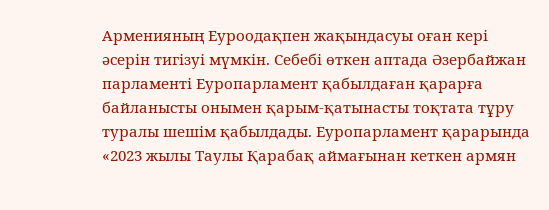Арменияның Еуроодақпен жақындасуы оған кері әсерін тигізуі мүмкін. Себебі өткен аптада Әзербайжан парламенті Еуропарламент қабылдаған қарарға байланысты онымен қарым-қатынасты тоқтата тұру туралы шешім қабылдады. Еуропарламент қарарында «2023 жылы Таулы Қарабақ аймағынан кеткен армян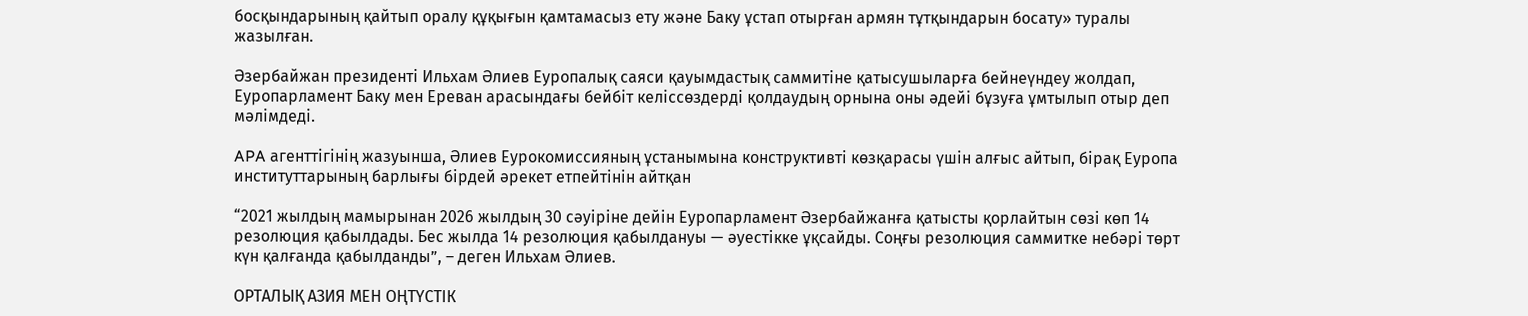босқындарының қайтып оралу құқығын қамтамасыз ету және Баку ұстап отырған армян тұтқындарын босату» туралы жазылған.

Әзербайжан президенті Ильхам Әлиев Еуропалық саяси қауымдастық саммитіне қатысушыларға бейнеүндеу жолдап, Еуропарламент Баку мен Ереван арасындағы бейбіт келіссөздерді қолдаудың орнына оны әдейі бұзуға ұмтылып отыр деп мәлімдеді.

APA агенттігінің жазуынша, Әлиев Еурокомиссияның ұстанымына конструктивті көзқарасы үшін алғыс айтып, бірақ Еуропа институттарының барлығы бірдей әрекет етпейтінін айтқан

“2021 жылдың мамырынан 2026 жылдың 30 сәуіріне дейін Еуропарламент Әзербайжанға қатысты қорлайтын сөзі көп 14 резолюция қабылдады. Бес жылда 14 резолюция қабылдануы — әуестікке ұқсайды. Соңғы резолюция саммитке небәрі төрт күн қалғанда қабылданды”, – деген Ильхам Әлиев.

ОРТАЛЫҚ АЗИЯ МЕН ОҢТҮСТІК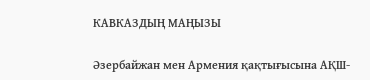КАВКАЗДЫҢ МАҢЫЗЫ

Әзербайжан мен Армения қақтығысына АҚШ-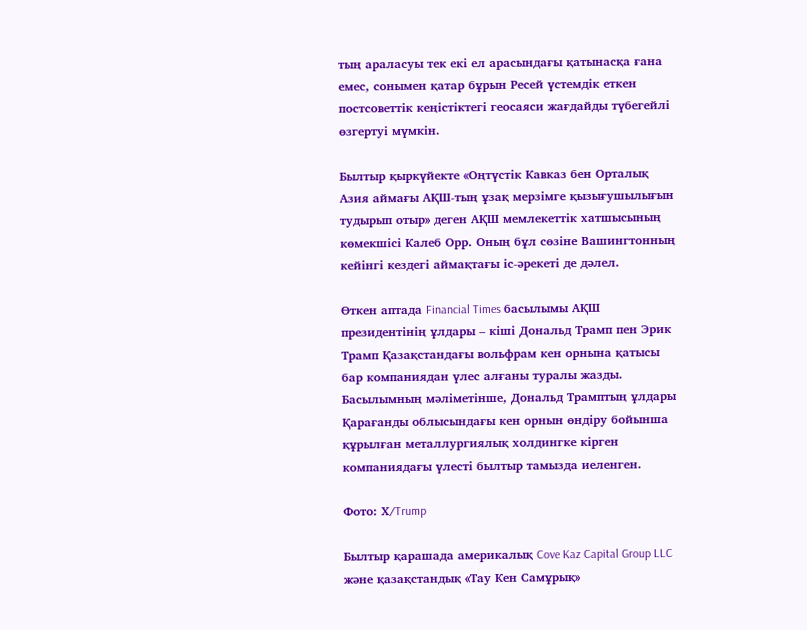тың араласуы тек екі ел арасындағы қатынасқа ғана емес, сонымен қатар бұрын Ресей үстемдік еткен постсоветтік кеңістіктегі геосаяси жағдайды түбегейлі өзгертуі мүмкін.

Былтыр қыркүйекте «Оңтүстік Кавказ бен Орталық Азия аймағы АҚШ-тың ұзақ мерзімге қызығушылығын тудырып отыр» деген АҚШ мемлекеттік хатшысының көмекшісі Калеб Орр. Оның бұл сөзіне Вашингтонның кейінгі кездегі аймақтағы іс-әрекеті де дәлел.

Өткен аптада Financial Times басылымы АҚШ президентінің ұлдары – кіші Дональд Трамп пен Эрик Трамп Қазақстандағы вольфрам кен орнына қатысы бар компаниядан үлес алғаны туралы жазды. Басылымның мәліметінше, Дональд Трамптың ұлдары Қарағанды облысындағы кен орнын өндіру бойынша құрылған металлургиялық холдингке кірген компаниядағы үлесті былтыр тамызда иеленген.

Фото: Х/Trump

Былтыр қарашада америкалық Cove Kaz Capital Group LLC және қазақстандық «Тау Кен Самұрық»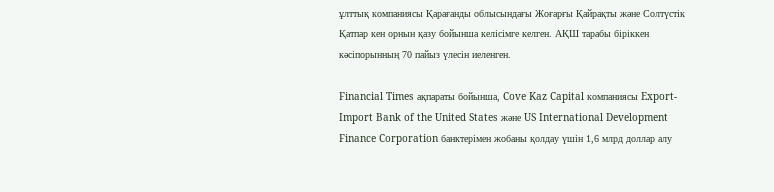ұлттық компаниясы Қарағанды облысындағы Жоғарғы Қайрақты және Солтүстік Қатпар кен орнын қазу бойынша келісімге келген. АҚШ тарабы біріккен кәсіпорынның 70 пайыз үлесін иеленген.

Financial Times ақпараты бойынша, Cove Kaz Capital компаниясы Export-Import Bank of the United States және US International Development Finance Corporation банктерімен жобаны қолдау үшін 1,6 млрд доллар алу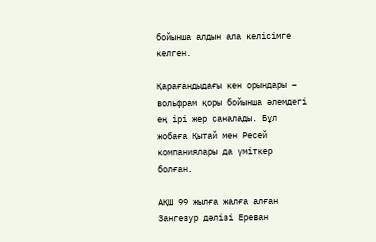бойынша алдын ала келісімге келген.

Қарағандыдағы кен орындары – вольфрам қоры бойынша әлемдегі ең ірі жер саналады. Бұл жобаға Қытай мен Ресей компаниялары да үміткер болған.

АҚШ 99 жылға жалға алған Зангезур дәлізі Ереван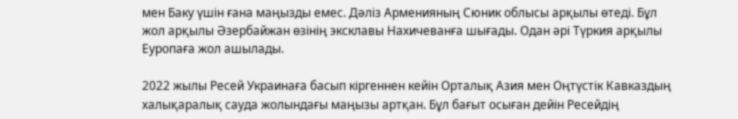мен Баку үшін ғана маңызды емес. Дәліз Арменияның Сюник облысы арқылы өтеді. Бұл жол арқылы Әзербайжан өзінің эксклавы Нахичеванға шығады. Одан әрі Түркия арқылы Еуропаға жол ашылады.

2022 жылы Ресей Украинаға басып кіргеннен кейін Орталық Азия мен Оңтүстік Кавказдың халықаралық сауда жолындағы маңызы артқан. Бұл бағыт осыған дейін Ресейдің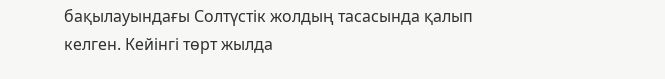бақылауындағы Солтүстік жолдың тасасында қалып келген. Кейінгі төрт жылда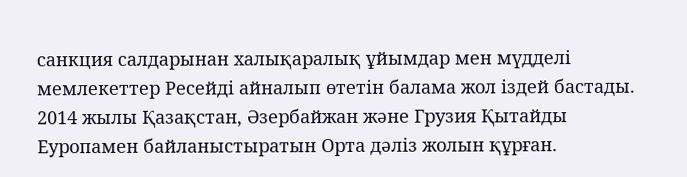санкция салдарынан халықаралық ұйымдар мен мүдделі мемлекеттер Ресейді айналып өтетін балама жол іздей бастады. 2014 жылы Қазақстан, Әзербайжан және Грузия Қытайды Еуропамен байланыстыратын Орта дәліз жолын құрған.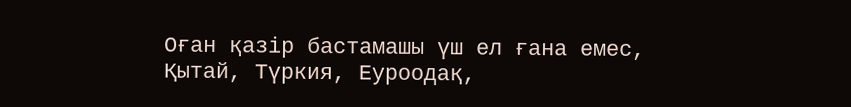Оған қазір бастамашы үш ел ғана емес, Қытай, Түркия, Еуроодақ,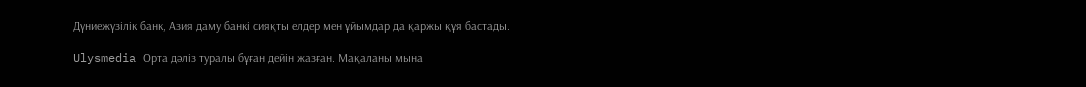Дүниежүзілік банк, Азия даму банкі сияқты елдер мен ұйымдар да қаржы құя бастады.

Ulysmedia Орта дәліз туралы бұған дейін жазған. Мақаланы мына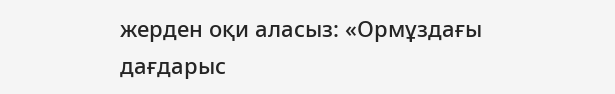жерден оқи аласыз: «Ормұздағы дағдарыс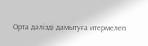Орта дәлізді дамытуға итермелеп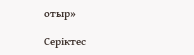отыр»

Серіктес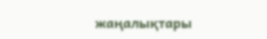жаңалықтары